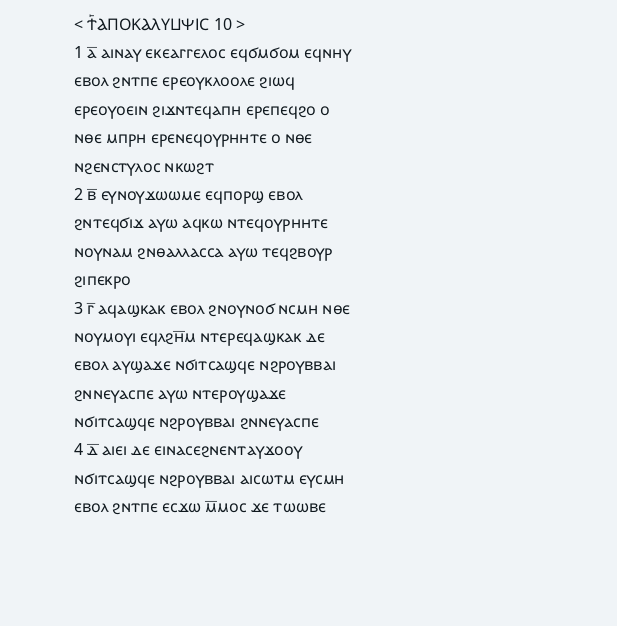< Ϯ⳰ⲀⲠⲞⲔⲀⲖⲨⳘⲮⲒⲤ 10 >
1 ⲁ̅ ⲁⲓⲛⲁⲩ ⲉⲕⲉⲁⲅⲅⲉⲗⲟⲥ ⲉϥϭⲙϭⲟⲙ ⲉϥⲛⲏⲩ ⲉⲃⲟⲗ ϩⲛⲧⲡⲉ ⲉⲣⲉⲟⲩⲕⲗⲟⲟⲗⲉ ϩⲓⲱϥ ⲉⲣⲉⲟⲩⲟⲉⲓⲛ ϩⲓϫⲛⲧⲉϥⲁⲡⲏ ⲉⲣⲉⲡⲉϥϩⲟ ⲟ ⲛⲑⲉ ⲙⲡⲣⲏ ⲉⲣⲉⲛⲉϥⲟⲩⲣⲏⲏⲧⲉ ⲟ ⲛⲑⲉ ⲛϩⲉⲛⲥⲧⲩⲗⲟⲥ ⲛⲕⲱϩⲧ
2 ⲃ̅ ⲉⲩⲛⲟⲩϫⲱⲱⲙⲉ ⲉϥⲡⲟⲣϣ ⲉⲃⲟⲗ ϩⲛⲧⲉϥϭⲓϫ ⲁⲩⲱ ⲁϥⲕⲱ ⲛⲧⲉϥⲟⲩⲣⲏⲏⲧⲉ ⲛⲟⲩⲛⲁⲙ ϩⲛⲑⲁⲗⲗⲁⲥⲥⲁ ⲁⲩⲱ ⲧⲉϥϩⲃⲟⲩⲣ ϩⲓⲡⲉⲕⲣⲟ
3 ⲅ̅ ⲁϥⲁϣⲕⲁⲕ ⲉⲃⲟⲗ ϩⲛⲟⲩⲛⲟϭ ⲛⲥⲙⲏ ⲛⲑⲉ ⲛⲟⲩⲙⲟⲩⲓ ⲉϥⲗϩⲏ̅ⲙ ⲛⲧⲉⲣⲉϥⲁϣⲕⲁⲕ ⲇⲉ ⲉⲃⲟⲗ ⲁⲩϣⲁϫⲉ ⲛϭⲓⲧⲥⲁϣϥⲉ ⲛϩⲣⲟⲩⲃⲃⲁⲓ ϩⲛⲛⲉⲩⲁⲥⲡⲉ ⲁⲩⲱ ⲛⲧⲉⲣⲟⲩϣⲁϫⲉ ⲛϭⲓⲧⲥⲁϣϥⲉ ⲛϩⲣⲟⲩⲃⲃⲁⲓ ϩⲛⲛⲉⲩⲁⲥⲡⲉ
4 ⲇ̅ ⲁⲓⲉⲓ ⲇⲉ ⲉⲓⲛⲁⲥⲉϩⲛⲉⲛⲧⲁⲩϫⲟⲟⲩ ⲛϭⲓⲧⲥⲁϣϥⲉ ⲛϩⲣⲟⲩⲃⲃⲁⲓ ⲁⲓⲥⲱⲧⲙ ⲉⲩⲥⲙⲏ ⲉⲃⲟⲗ ϩⲛⲧⲡⲉ ⲉⲥϫⲱ ⲙ̅ⲙⲟⲥ ϫⲉ ⲧⲱⲱⲃⲉ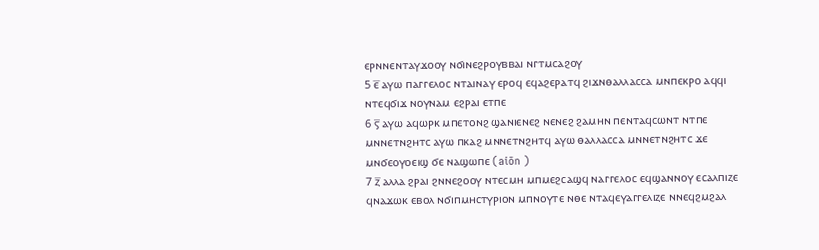ⲉⲣⲛⲛⲉⲛⲧⲁⲩϫⲟⲟⲩ ⲛϭⲓⲛⲉϩⲣⲟⲩⲃⲃⲁⲓ ⲛⲅⲧⲙⲥⲁϩⲟⲩ
5 ⲉ̅ ⲁⲩⲱ ⲡⲁⲅⲅⲉⲗⲟⲥ ⲛⲧⲁⲓⲛⲁⲩ ⲉⲣⲟϥ ⲉϥⲁϩⲉⲣⲁⲧϥ ϩⲓϫⲛⲑⲁⲗⲗⲁⲥⲥⲁ ⲙⲛⲡⲉⲕⲣⲟ ⲁϥϥⲓ ⲛⲧⲉϥϭⲓϫ ⲛⲟⲩⲛⲁⲙ ⲉϩⲣⲁⲓ ⲉⲧⲡⲉ
6 ⲋ̅ ⲁⲩⲱ ⲁϥⲱⲣⲕ ⲙⲡⲉⲧⲟⲛϩ ϣⲁⲛⲓⲉⲛⲉϩ ⲛⲉⲛⲉϩ ϩⲁⲙⲏⲛ ⲡⲉⲛⲧⲁϥⲥⲱⲛⲧ ⲛⲧⲡⲉ ⲙⲛⲛⲉⲧⲛϩⲏⲧⲥ ⲁⲩⲱ ⲡⲕⲁϩ ⲙⲛⲛⲉⲧⲛϩⲏⲧϥ ⲁⲩⲱ ⲑⲁⲗⲗⲁⲥⲥⲁ ⲙⲛⲛⲉⲧⲛϩⲏⲧⲥ ϫⲉ ⲙⲛϭⲉⲟⲩⲟⲉⲓϣ ϭⲉ ⲛⲁϣⲱⲡⲉ (aiōn )
7 ⲍ̅ ⲁⲗⲗⲁ ϩⲣⲁⲓ ϩⲛⲛⲉϩⲟⲟⲩ ⲛⲧⲉⲥⲙⲏ ⲙⲡⲙⲉϩⲥⲁϣϥ ⲛⲁⲅⲅⲉⲗⲟⲥ ⲉϥϣⲁⲛⲛⲟⲩ ⲉⲥⲁⲗⲡⲓⲍⲉ ϥⲛⲁϫⲱⲕ ⲉⲃⲟⲗ ⲛϭⲓⲡⲙⲏⲥⲧⲩⲣⲓⲟⲛ ⲙⲡⲛⲟⲩⲧⲉ ⲛⲑⲉ ⲛⲧⲁϥⲉⲩⲁⲅⲅⲉⲗⲓⲍⲉ ⲛⲛⲉϥϩⲙϩⲁⲗ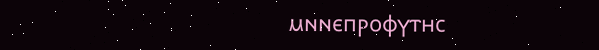ⲙⲛⲛⲉⲡⲣⲟⲫⲩⲧⲏⲥ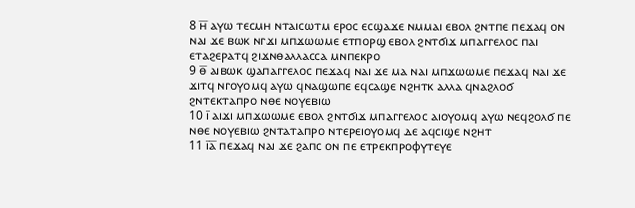8 ⲏ̅ ⲁⲩⲱ ⲧⲉⲥⲙⲏ ⲛⲧⲁⲓⲥⲱⲧⲙ ⲉⲣⲟⲥ ⲉⲥϣⲁϫⲉ ⲛⲙⲙⲁⲓ ⲉⲃⲟⲗ ϩⲛⲧⲡⲉ ⲡⲉϫⲁϥ ⲟⲛ ⲛⲁⲓ ϫⲉ ⲃⲱⲕ ⲛⲅϫⲓ ⲙⲡϫⲱⲱⲙⲉ ⲉⲧⲡⲟⲣϣ ⲉⲃⲟⲗ ϩⲛⲧϭⲓϫ ⲙⲡⲁⲅⲅⲉⲗⲟⲥ ⲡⲁⲓ ⲉⲧⲁϩⲉⲣⲁⲧϥ ϩⲓϫⲛⲑⲁⲗⲗⲁⲥⲥⲁ ⲙⲛⲡⲉⲕⲣⲟ
9 ⲑ̅ ⲁⲓⲃⲱⲕ ϣⲁⲡⲁⲅⲅⲉⲗⲟⲥ ⲡⲉϫⲁϥ ⲛⲁⲓ ϫⲉ ⲙⲁ ⲛⲁⲓ ⲙⲡϫⲱⲱⲙⲉ ⲡⲉϫⲁϥ ⲛⲁⲓ ϫⲉ ϫⲓⲧϥ ⲛⲅⲟⲩⲟⲙϥ ⲁⲩⲱ ϥⲛⲁϣⲱⲡⲉ ⲉϥⲥⲁϣⲉ ⲛϩⲏⲧⲕ ⲁⲗⲗⲁ ϥⲛⲁϩⲗⲟϭ ϩⲛⲧⲉⲕⲧⲁⲡⲣⲟ ⲛⲑⲉ ⲛⲟⲩⲉⲃⲓⲱ
10 ⲓ̅ ⲁⲓϫⲓ ⲙⲡϫⲱⲱⲙⲉ ⲉⲃⲟⲗ ϩⲛⲧϭⲓϫ ⲙⲡⲁⲅⲅⲉⲗⲟⲥ ⲁⲓⲟⲩⲟⲙϥ ⲁⲩⲱ ⲛⲉϥϩⲟⲗϭ ⲡⲉ ⲛⲑⲉ ⲛⲟⲩⲉⲃⲓⲱ ϩⲛⲧⲁⲧⲁⲡⲣⲟ ⲛⲧⲉⲣⲉⲓⲟⲩⲟⲙϥ ⲇⲉ ⲁϥⲥⲓϣⲉ ⲛϩⲏⲧ
11 ⲓ̅ⲁ̅ ⲡⲉϫⲁϥ ⲛⲁⲓ ϫⲉ ϩⲁⲡⲥ ⲟⲛ ⲡⲉ ⲉⲧⲣⲉⲕⲡⲣⲟⲫⲩⲧⲉⲩⲉ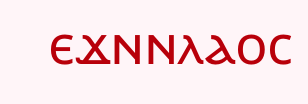ⲉϫⲛⲛⲗⲁⲟⲥ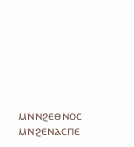ⲙⲛⲛϩⲉⲑⲛⲟⲥ ⲙⲛϩⲉⲛⲁⲥⲡⲉ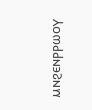ⲙⲛϩⲉⲛⲣⲣⲱⲟⲩ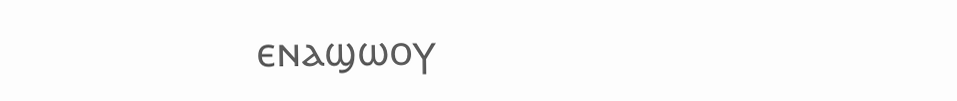ⲉⲛⲁϣⲱⲟⲩ